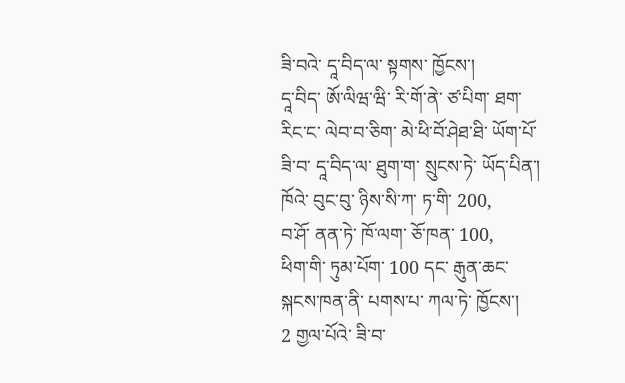ཟི་བའེ་ དཱ་བིད་ལ་ སྟགས་ ཁྱོངས་།
དཱ་བིད་ ཨོ་ལིཝ་ཝི་ རི་གོ་ནེ་ ཙ་པིག་ ཐག་རིང་ང་ ལེབ་བ་ཅིག་ མེ་ཕི་བོ་ཤེཐ་ཐི་ ཡོག་པོ་ ཟི་བ་ དཱ་བིད་ལ་ ཐུག་ག་ སྲུངས་ཏེ་ ཡོད་པིན་།
ཁོའེ་ བུང་བུ་ ཉིས་སི་ཀ་ ཏ་གི་ 200,
བ་ཤོ་ ནན་ཏེ་ ཁོ་ལག་ ཅོ་ཁན་ 100,
ཕིག་གི་ ཏུམ་པོག་ 100 དང་ རྒུན་ཆང་ སྐངས་ཁན་ནི་ པགས་པ་ ཀལ་ཏེ་ ཁྱོངས་།
2 གྱལ་པོའེ་ ཟི་བ་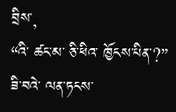བྲིས་,
“འི་ ཚང་མ་ ཅི་ཕིའ་ ཁྱོངས་པིན་?”
ཟི་བའེ་ ལན་ཏངས་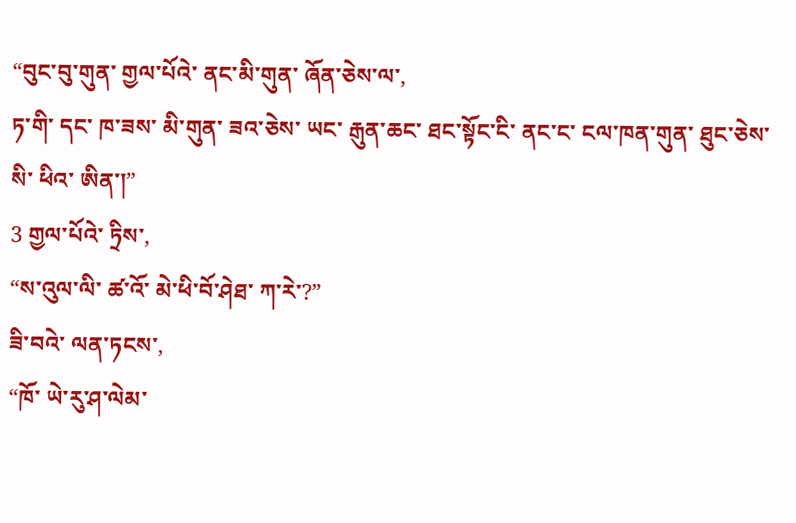“བུང་བུ་གུན་ གྱལ་པོའེ་ ནང་མི་གུན་ ཞོན་ཅེས་ལ་,
ཏ་གི་ དང་ ཁ་ཟས་ མི་གུན་ ཟའ་ཅེས་ ཡང་ རྒུན་ཆང་ ཐང་སྟོང་ངི་ ནང་ང་ ངལ་ཁན་གུན་ ཐུང་ཅེས་སི་ ཕིའ་ ཨིན་།”
3 གྱལ་པོའེ་ ཏྲིས་,
“ས་འུལ་ལི་ ཚ་འོ་ མེ་ཕི་བོ་ཤེཐ་ ཀ་རེ་?”
ཟི་བའེ་ ལན་ཏངས་,
“ཁོ་ ཡེ་རུ་ཤ་ལེམ་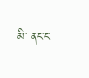མི་ ནང་ང་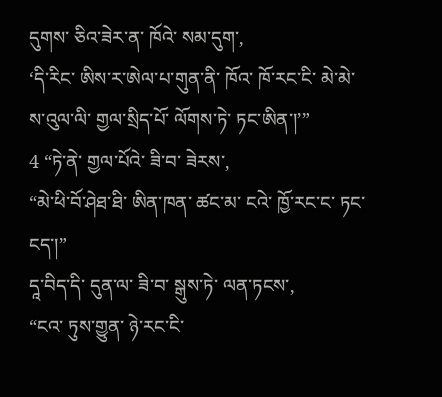དུགས་ ཅིའ་ཟེར་ན་ ཁོའེ་ སམ་དུག་,
‘དི་རིང་ ཨིས་ར་ཨེལ་པ་གུན་ནི་ ཁོའ་ ཁོ་རང་ངི་ མེ་མེ་ ས་འུལ་ལི་ གྱལ་སྲིད་པོ་ ལོགས་ཏེ་ ཏང་ཨིན་།’”
4 “ཏེ་ནེ་ གྱལ་པོའེ་ ཟི་བ་ ཟེརས་,
“མེ་ཕི་བོ་ཤེཐ་ཐི་ ཨིན་ཁན་ ཚང་མ་ ངའེ་ ཁྱོ་རང་ང་ ཏང་ངད་།”
དཱ་བིད་དི་ དུན་ལ་ ཟི་བ་ སྒུས་ཏེ་ ལན་ཏངས་,
“ངའ་ ཏུས་གྱུན་ ཉེ་རང་ངི་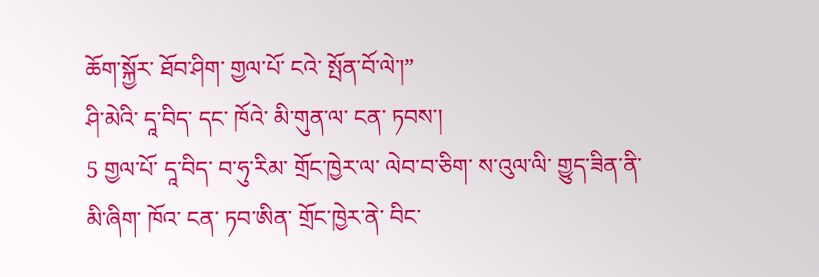ཆོག་སྐྱོར་ ཐོབ་ཤིག་ གྱལ་པོ་ ངའེ་ སྤོན་བོ་ལེ་།”
ཤི་མེའི་ དཱ་བིད་ དང་ ཁོའེ་ མི་གུན་ལ་ ངན་ ཏབས་།
5 གྱལ་པོ་ དཱ་བིད་ བ་ཧུ་རིམ་ གྲོང་ཁྱེར་ལ་ ལེབ་བ་ཅིག་ ས་འུལ་ལི་ གྱུད་ཟིན་ནི་ མི་ཞིག་ ཁོའ་ ངན་ ཏབ་ཨིན་ གྲོང་ཁྱེར་ནེ་ བིང་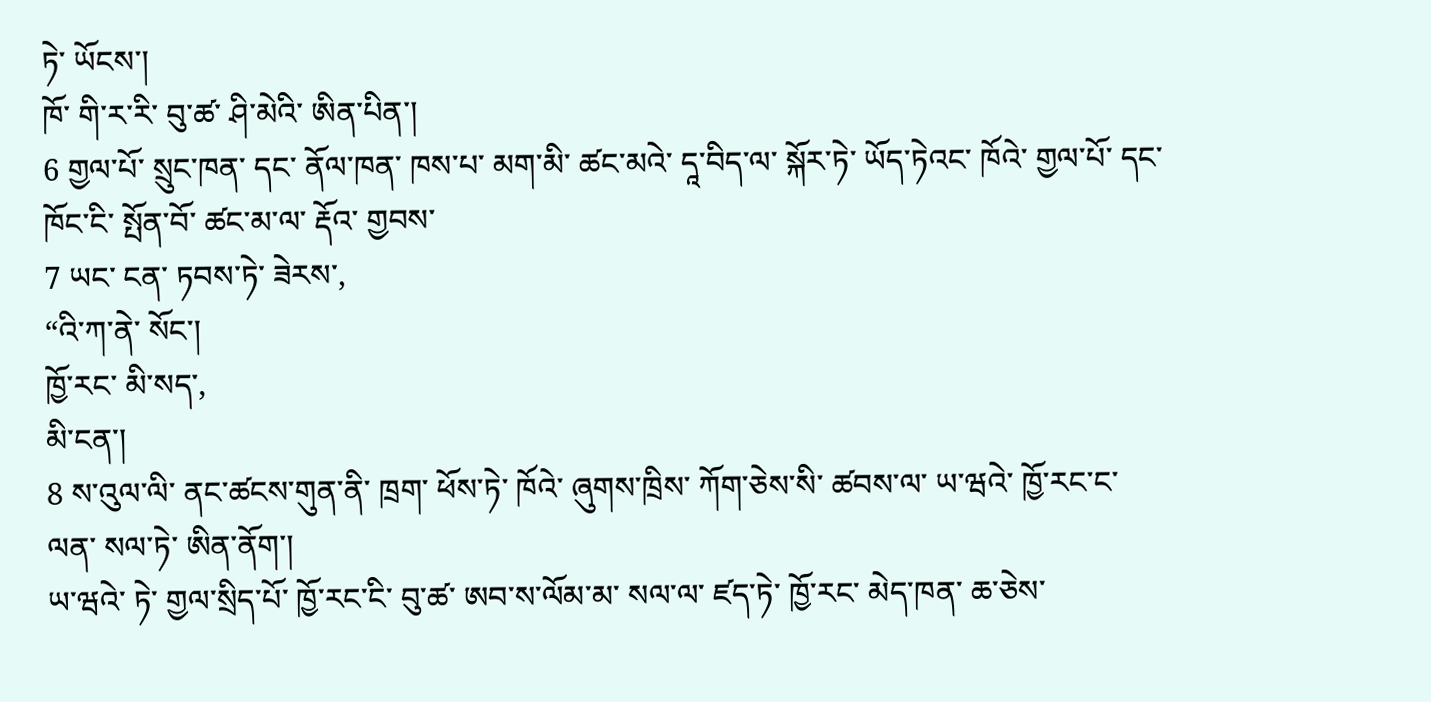ཏེ་ ཡོངས་།
ཁོ་ གི་ར་རི་ བུ་ཚ་ ཤི་མེའི་ ཨིན་པིན་།
6 གྱལ་པོ་ སྲུང་ཁན་ དང་ ནོལ་ཁན་ ཁས་པ་ མག་མི་ ཚང་མའེ་ དཱ་བིད་ལ་ སྐོར་ཏེ་ ཡོད་ཏེའང་ ཁོའེ་ གྱལ་པོ་ དང་ ཁོང་ངི་ སྤོན་བོ་ ཚང་མ་ལ་ རྡོའ་ གྱབས་
7 ཡང་ ངན་ ཏབས་ཏེ་ ཟེརས་,
“འི་ཀ་ནེ་ སོང་།
ཁྱོ་རང་ མི་སད་,
མི་ངན་།
8 ས་འུལ་ལི་ ནང་ཚངས་གུན་ནི་ ཁྲག་ ཕོས་ཏེ་ ཁོའེ་ ཞུགས་ཁྲིས་ ཀོག་ཅེས་སི་ ཚབས་ལ་ ཡ་ཝའེ་ ཁྱོ་རང་ང་ ལན་ སལ་ཏེ་ ཨིན་ནོག་།
ཡ་ཝའེ་ ཏེ་ གྱལ་སྲིད་པོ་ ཁྱོ་རང་ངི་ བུ་ཚ་ ཨབ་ས་ལོམ་མ་ སལ་ལ་ ཛད་ཏེ་ ཁྱོ་རང་ མེད་ཁན་ ཆ་ཅེས་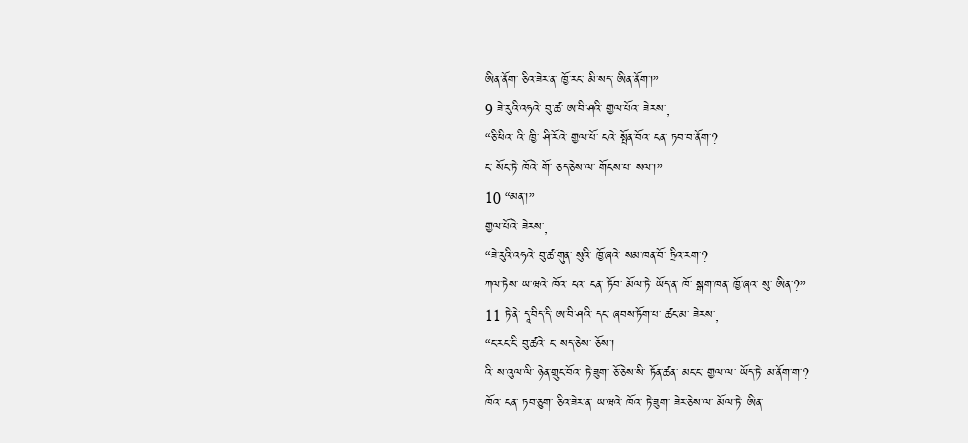ཨིན་ནོག་ ཅིའ་ཟེར་ན་ ཁྱོ་རང་ མི་སད་ ཨིན་ནོག་།”
9 ཟེ་རུའི་འཧའེ་ བུ་ཚ་ ཨ་བི་ཤའི་ གྱལ་པོའ་ ཟེརས་,
“ཅི་ཕིའ་ འི་ ཁྱི་ ཤི་རོའེ་ གྱལ་པོ་ ངའེ་ སྤོན་བོའ་ ངན་ ཏབ་བ་ནོག་?
ང་ སོང་ཏེ་ ཁོའེ་ གོ་ ཅད་ཅེས་ལ་ གོངས་པ་ སལ་།”
10 “མན་།”
གྱལ་པོའེ་ ཟེརས་,
“ཟེ་རུའི་འཧའེ་ བུ་ཚ་གུན་ སུའི་ ཁྱོ་ཞའེ་ སམ་ཁན་བོ་ ཏྲིའ་རག་?
ཀལ་ཏེས་ ཡ་ཝའེ་ ཁོའ་ ངའ་ ངན་ ཏོབ་ མོལ་ཏེ་ ཡོད་ན་ ཁོ་ སྒག་ཁན་ ཁྱོ་ཞའ་ སུ་ ཨིན་?”
11 ཏེ་ནེ་ དཱ་བིད་དི་ ཨ་བི་ཤའི་ དང་ ཞབས་ཏོག་པ་ ཚང་མ་ ཟེརས་,
“ང་རང་ངི་ བུ་ཚའེ་ ང་ སད་ཅེས་ ཅོས་།
འི་ ས་འུལ་ལི་ ཉེན་གྲུང་བོའ་ ཏེ་ཟུག་ ཅོ་ཅེས་སི་ ཏོན་ཚན་ མང་ང་ གྱལ་ལ་ ཡོད་ཏེ་ མ་ནོག་ག་?
ཁོའ་ ངན་ ཏབ་ཅུག་ ཅིའ་ཟེར་ན་ ཡ་ཝའེ་ ཁོའ་ ཏེ་ཟུག་ ཟེར་ཅེས་ལ་ མོལ་ཏེ་ ཨིན་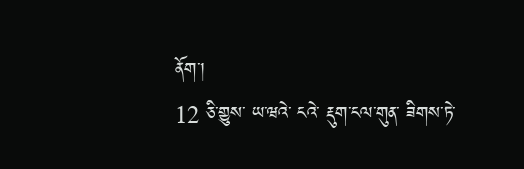ནོག་།
12 ཅི་གྱུས་ ཡ་ཝའེ་ ངའེ་ རྡུག་ངལ་གུན་ ཟིགས་ཏེ་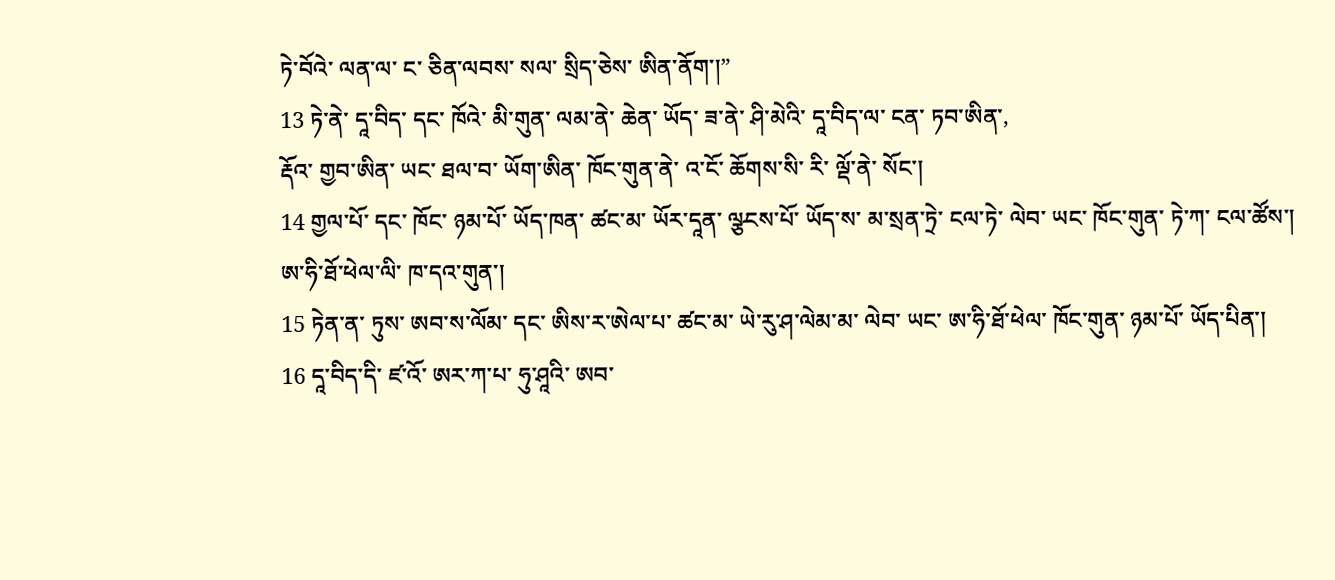ཏེ་བོའེ་ ལན་ལ་ ང་ ཅིན་ལབས་ སལ་ སྲིད་ཅེས་ ཨིན་ནོག་།”
13 ཏེ་ནེ་ དཱ་བིད་ དང་ ཁོའེ་ མི་གུན་ ལམ་ནེ་ ཆེན་ ཡོད་ ཟ་ནེ་ ཤི་མེའི་ དཱ་བིད་ལ་ ངན་ ཏབ་ཨིན་,
རྡོའ་ གྱབ་ཨིན་ ཡང་ ཐལ་བ་ ཡོག་ཨིན་ ཁོང་གུན་ནེ་ འ་ངོ་ ཆོགས་སི་ རི་ ལྡོ་ནེ་ སོང་།
14 གྱལ་པོ་ དང་ ཁོང་ ཉམ་པོ་ ཡོད་ཁན་ ཚང་མ་ ཡོར་དཱན་ ལྩངས་པོ་ ཡོད་ས་ མ་སྲན་ཏྲེ་ ངལ་ཏེ་ ལེབ་ ཡང་ ཁོང་གུན་ ཏེ་ཀ་ ངལ་ཚོས་།
ཨ་ཧི་ཐོ་ཕེལ་ལི་ ཁ་དའ་གུན་།
15 ཏེན་ན་ ཏུས་ ཨབ་ས་ལོམ་ དང་ ཨིས་ར་ཨེལ་པ་ ཚང་མ་ ཡེ་རུ་ཤ་ལེམ་མ་ ལེབ་ ཡང་ ཨ་ཧི་ཐོ་ཕེལ་ ཁོང་གུན་ ཉམ་པོ་ ཡོད་པིན་།
16 དཱ་བིད་དི་ ཛ་འོ་ ཨར་ཀ་པ་ ཧུ་ཤཱའི་ ཨབ་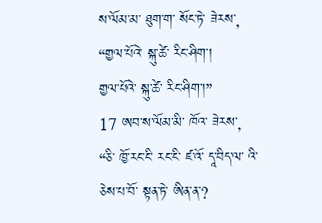ས་ལོམ་མ་ ཐུག་ག་ སོང་ཏེ་ ཟེརས་,
“གྱལ་པོའེ་ སྐུ་ཚེ་ རིང་ཤིག་།
གྱལ་པོའེ་ སྐུ་ཚེ་ རིང་ཤིག་།”
17 ཨབ་ས་ལོམ་མི་ ཁོའ་ ཟེརས་,
“ཅི་ ཁྱོ་རང་ངི་ རང་ངི་ ཛ་འོ་ དཱ་བིད་ལ་ འི་ ཅེས་པ་བོ་ སྟན་ཏེ་ ཨིན་ན་?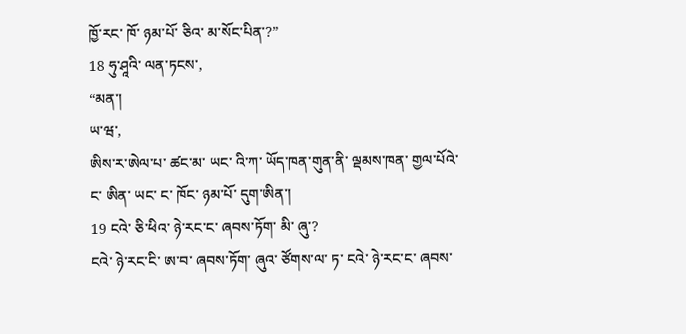ཁྱོ་རང་ ཁོ་ ཉམ་པོ་ ཅིའ་ མ་སོང་པིན་?”
18 ཧུ་ཤཱའི་ ལན་ཏངས་,
“མན་།
ཡ་ཝ་,
ཨིས་ར་ཨེལ་པ་ ཚང་མ་ ཡང་ འི་ཀ་ ཡོད་ཁན་གུན་ནི་ ལྡམས་ཁན་ གྱལ་པོའེ་ ང་ ཨིན་ ཡང་ ང་ ཁོང་ ཉམ་པོ་ དུག་ཨིན་།
19 ངའེ་ ཅི་ཕིའ་ ཉེ་རང་ང་ ཞབས་ཏོག་ མི་ ཞུ་?
ངའེ་ ཉེ་རང་ངི་ ཨ་བ་ ཞབས་ཏོག་ ཞུའ་ ཙོགས་ལ་ ཏ་ ངའེ་ ཉེ་རང་ང་ ཞབས་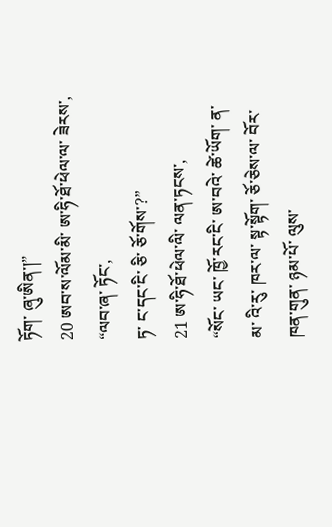ཏོག་ ཞུ་ཨིན་།”
20 ཨབ་ས་ལོམ་མི་ ཨ་ཧི་ཐོ་ཕེལ་ལ་ ཟེརས་,
“ལབ་ཞ་ ཏོང་,
ཏ་ ང་དང་ངི་ ཅི་ ཅོ་གོས་?”
21 ཨ་ཧི་ཐོ་ཕེལ་ལི་ ལན་ཏངས་,
“སོང་ ཡང་ ཁྱོ་རང་ངི་ ཨ་བའེ་ ཚེ་ཡོག་ ན་མ་ འི་རུ་ ཁར་ལ་ སྟ་སྟོག་ ཅོ་ཅེས་ལ་ བོར་ཁན་གུན་ ཉམ་པོ་ ལུས་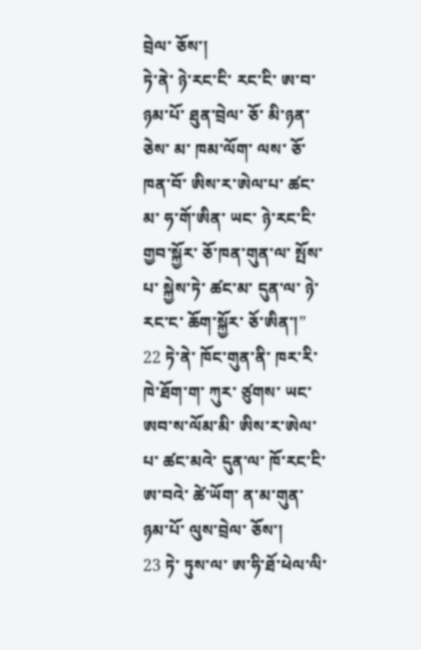བྲེལ་ ཅོས་།
ཏེ་ནེ་ ཉེ་རང་ངི་ རང་ངི་ ཨ་བ་ ཉམ་པོ་ ཐུན་བྲེལ་ ཅོ་ མི་ཉན་ཅེས་ མ་ ཁམ་ལོག་ ལས་ ཅོ་ཁན་བོ་ ཨིས་ར་ཨེལ་པ་ ཚང་མ་ ཧ་གོ་ཨིན་ ཡང་ ཉེ་རང་ངི་ གྱབ་སྐྱོར་ ཅོ་ཁན་གུན་ལ་ སྤོས་པ་ སྐྱེས་ཏེ་ ཚང་མ་ དུན་ལ་ ཉེ་རང་ང་ ཆོག་སྐྱོར་ ཅོ་ཨིན་།”
22 ཏེ་ནེ་ ཁོང་གུན་ནི་ ཁར་རི་ ཁེ་ཐོག་ག་ ཀུར་ ཙུགས་ ཡང་ ཨབ་ས་ལོམ་མི་ ཨིས་ར་ཨེལ་པ་ ཚང་མའེ་ དུན་ལ་ ཁོ་རང་ངི་ ཨ་བའེ་ ཚེ་ཡོག་ ན་མ་གུན་ ཉམ་པོ་ ལུས་བྲེལ་ ཅོས་།
23 ཏེ་ ཏུས་ལ་ ཨ་ཧི་ཐོ་ཕེལ་ལི་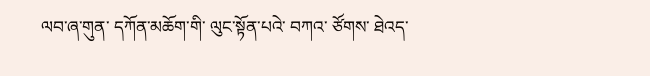ལབ་ཞ་གུན་ དཀོན་མཆོག་གི་ ལུང་སྟོན་པའེ་ བཀའ་ ཙོགས་ ཐེའད་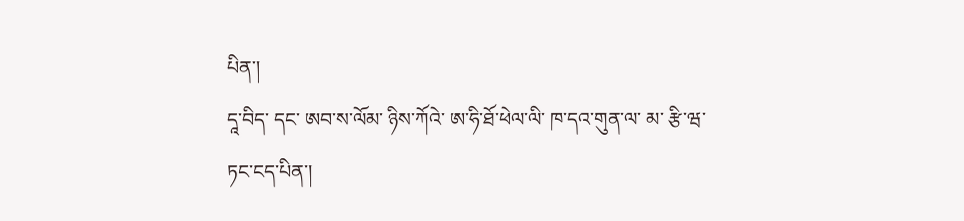པིན་།
དཱ་བིད་ དང་ ཨབ་ས་ལོམ་ ཉིས་ཀོའེ་ ཨ་ཧི་ཐོ་ཕེལ་ལི་ ཁ་དའ་གུན་ལ་ མ་ རྩི་ཝ་ ཏང་ངད་པིན་།